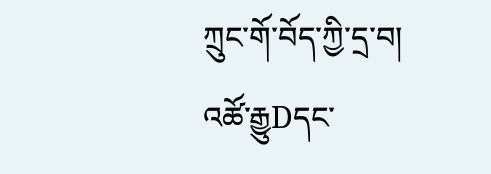ཀྲུང་གོ་བོད་ཀྱི་དྲ་བ།
འཚོ་རྒྱུDདང་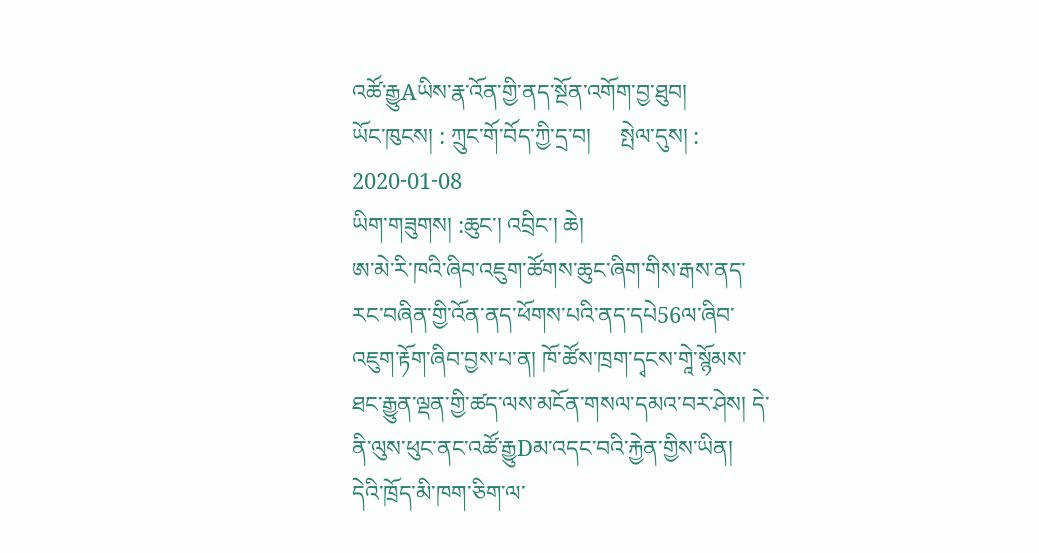འཚོ་རྒྱུAཡིས་རྣ་འོན་གྱི་ནད་སྔོན་འགོག་བྱ་ཐུབ།
ཡོང་ཁུངས། : ཀྲུང་གོ་བོད་ཀྱི་དྲ་བ།     སྤེལ་དུས། : 2020-01-08
ཡིག་གཟུགས། :ཆུང་། འབྲིང་། ཆེ།
ཨ་མེ་རི་ཁའི་ཞིབ་འཇུག་ཚོགས་ཆུང་ཞིག་གིས་རྒས་ནད་རང་བཞིན་གྱི་འོན་ནད་ཕོགས་པའི་ནད་དཔེ56ལ་ཞིབ་འཇུག་རྟོག་ཞིབ་བྱས་པ་ན། ཁོ་ཚོས་ཁྲག་དྭངས་གཱེ་སྙོམས་ཐང་རྒྱུན་ལྡན་གྱི་ཚད་ལས་མངོན་གསལ་དམའ་བར་ཤེས། དེ་ནི་ལུས་ཕུང་ནང་འཚོ་རྒྱུDམ་འདང་བའི་རྐྱེན་གྱིས་ཡིན། དེའི་ཁྲོད་མི་ཁག་ཅིག་ལ་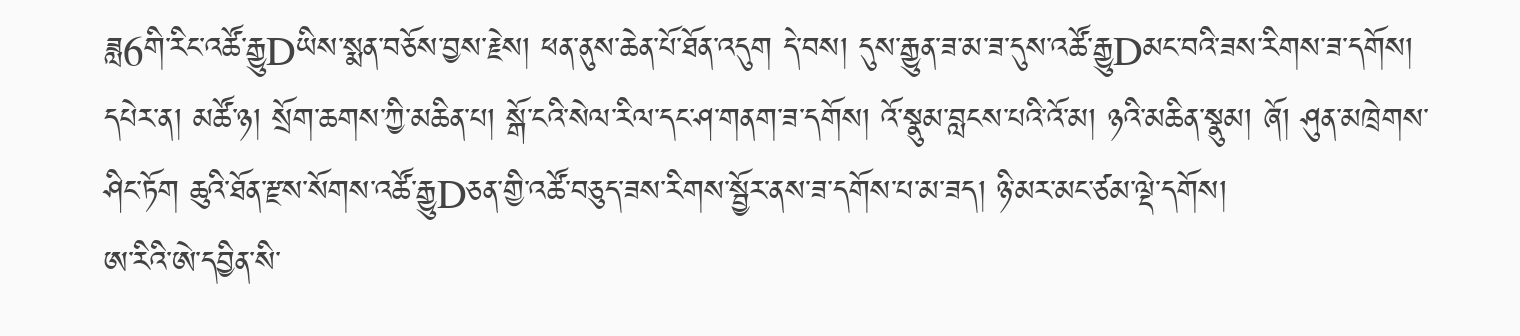ཟླ6གི་རིང་འཚོ་རྒྱུDཡིས་སྨན་བཅོས་བྱས་རྗེས། ཕན་ནུས་ཆེན་པོ་ཐོན་འདུག དེ་བས། དུས་རྒྱུན་ཟ་མ་ཟ་དུས་འཚོ་རྒྱུDམང་བའི་ཟས་རིགས་ཟ་དགོས། དཔེར་ན། མཚོ་ཉ། སྲོག་ཆགས་ཀྱི་མཆིན་པ། སྒོ་ངའི་སེལ་རིལ་དང་ཤ་གནག་ཟ་དགོས། འོ་སྣུམ་བླངས་པའི་འོ་མ། ཉའི་མཆིན་སྣུམ། ཞོ། ཤུན་མཁྲེགས་ཤིང་ཏོག ཆུའི་ཐོན་རྫས་སོགས་འཚོ་རྒྱུDཅན་གྱི་འཚོ་བཅུད་ཟས་རིགས་སྦྱོར་ནས་ཟ་དགོས་པ་མ་ཟད། ཉི་མར་མང་ཙམ་ལྡེ་དགོས།
ཨ་རིའི་ཨེ་དབྱིན་སི་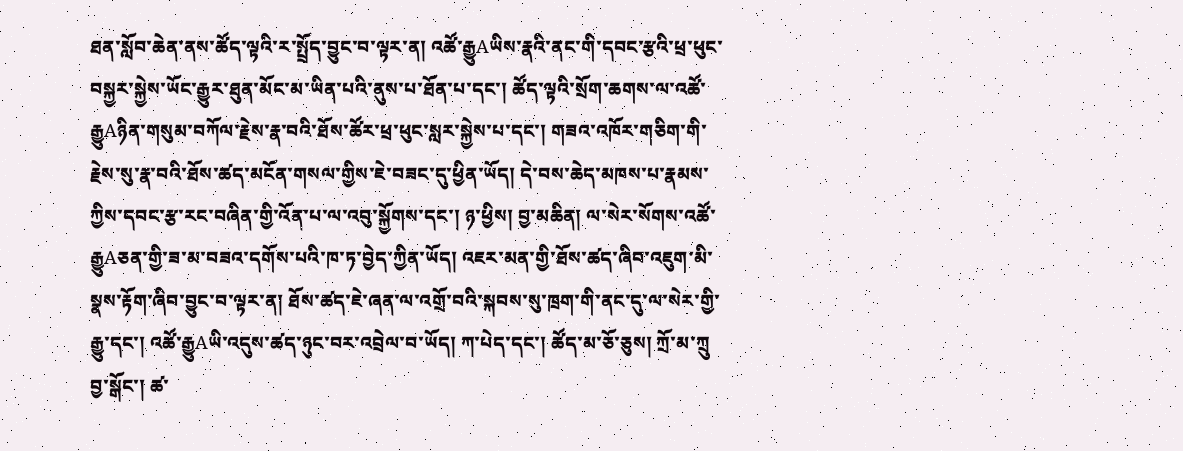ཐན་སློབ་ཆེན་ནས་ཚོད་ལྟའི་ར་སྤྲོད་བྱུང་བ་ལྟར་ན། འཚོ་རྒྱུAཡིས་རྣའི་ནང་གི་དབང་རྩའི་ཕྲ་ཕུང་བསྐྱར་སྐྱེས་ཡོང་རྒྱུར་ཐུན་མོང་མ་ཡིན་པའི་ནུས་པ་ཐོན་པ་དང་། ཚོད་ལྟའི་སྲོག་ཆགས་ལ་འཚོ་རྒྱུAཉིན་གསུམ་བཀོལ་རྗེས་རྣ་བའི་ཐོས་ཚོར་ཕྲ་ཕུང་སླར་སྐྱེས་པ་དང་། གཟའ་འཁོར་གཅིག་གི་རྗེས་སུ་རྣ་བའི་ཐོས་ཚད་མངོན་གསལ་གྱིས་ཇེ་བཟང་དུ་ཕྱིན་ཡོད། དེ་བས་ཆེད་མཁས་པ་རྣམས་ཀྱིས་དབང་རྩ་རང་བཞིན་གྱི་འོན་པ་ལ་འབུ་སྐྱོགས་དང་། ཉ་ཕྱིས། བྱ་མཆིན། ལ་སེར་སོགས་འཚོ་རྒྱུAཅན་གྱི་ཟ་མ་བཟའ་དགོས་པའི་ཁ་ཏ་བྱེད་ཀྱིན་ཡོད། འཇར་མན་གྱི་ཐོས་ཚད་ཞིབ་འཇུག་མི་སྣས་རྟོག་ཞིབ་བྱུང་བ་ལྟར་ན། ཐོས་ཚད་ཇེ་ཞན་ལ་འགྲོ་བའི་སྐབས་སུ་ཁྲག་གི་ནང་དུ་ལ་སེར་གྱི་རྒྱུ་དང་། འཚོ་རྒྱུAཡི་འདུས་ཚད་ཉུང་བར་འབྲེལ་བ་ཡོད། ཀ་པེད་དང་། ཚོད་མ་ཅོ་ཅུས། ཀྲོ་མ་ཀྲུ  བྱ་སྒོང་། ཚ་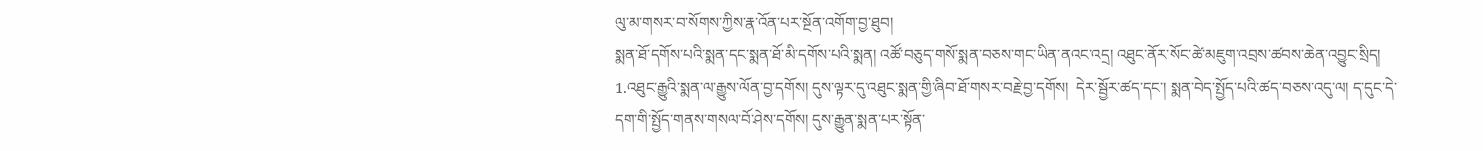ལུ་མ་གསར་བ་སོགས་ཀྱིས་རྣ་འོན་པར་སྔོན་འགོག་བྱ་ཐུབ།
སྨན་ཐོ་དགོས་པའི་སྨན་དང་སྨན་ཐོ་མི་དགོས་པའི་སྨན། འཚོ་བཅུད་གསོ་སྨན་བཅས་གང་ཡིན་ནའང་འདྲ། འཐུང་ནོར་སོང་ཚེ་མཇུག་འབྲས་ཚབས་ཆེན་འབྱུང་སྲིད།
1.འཐུང་རྒྱུའི་སྨན་ལ་རྒྱུས་ལོན་བྱ་དགོས། དུས་ལྟར་དུ་འཐུང་སྨན་གྱི་ཞིབ་ཐོ་གསར་བརྗེ་བྱ་དགོས།  དེར་སྦྱོར་ཚད་དང་། སྨན་བེད་སྤྱོད་པའི་ཚད་བཅས་འདུ་ལ། ད་དུང་དེ་དག་གི་སྤྱོད་གནས་གསལ་བོ་ཤེས་དགོས། དུས་རྒྱུན་སྨན་པར་སྟོན་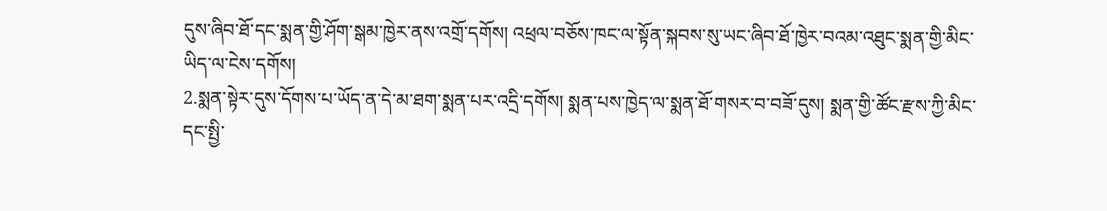དུས་ཞིབ་ཐོ་དང་སྨན་གྱི་ཤོག་སྒམ་ཁྱེར་ནས་འགྲོ་དགོས། འཕྲལ་བཅོས་ཁང་ལ་སྟོན་སྐབས་སུ་ཡང་ཞིབ་ཐོ་ཁྱེར་བའམ་འཐུང་སྨན་གྱི་མིང་ཡིད་ལ་ངེས་དགོས།
2.སྨན་སྟེར་དུས་དོགས་པ་ཡོད་ན་དེ་མ་ཐག་སྨན་པར་འདྲི་དགོས། སྨན་པས་ཁྱེད་ལ་སྨན་ཐོ་གསར་བ་བཟོ་དུས། སྨན་གྱི་ཚོང་རྫས་ཀྱི་མིང་དང་སྤྱི་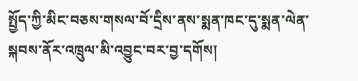སྤྱོད་ཀྱི་མིང་བཅས་གསལ་བོ་དྲིས་ནས་སྨན་ཁང་དུ་སྨན་ལེན་སྐབས་ནོར་འཁྲུལ་མི་འབྱུང་བར་བྱ་དགོས།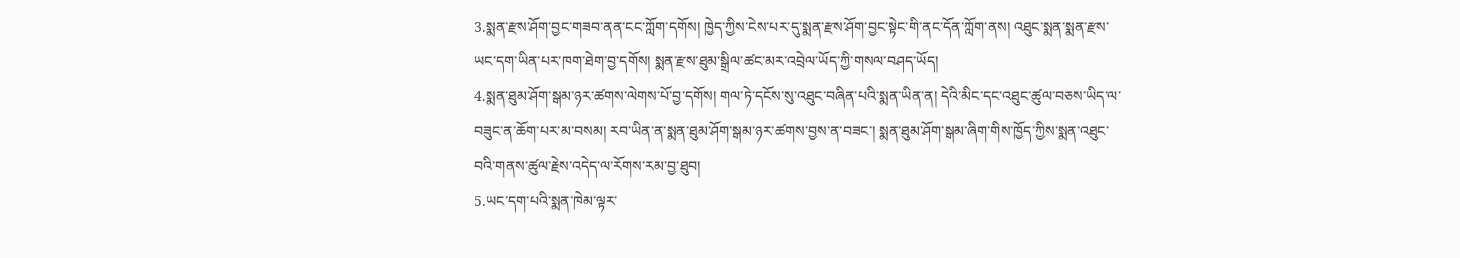3.སྨན་རྫས་ཤོག་བྱང་གཟབ་ནན་ངང་ཀློག་དགོས། ཁྱེད་ཀྱིས་ངེས་པར་དུ་སྨན་རྫས་ཤོག་བྱང་སྟེང་གི་ནང་དོན་ཀློག་ནས། འཐུང་སྨན་སྨན་རྫས་ཡང་དག་ཡིན་པར་ཁག་ཐེག་བྱ་དགོས། སྨན་རྫས་ཐུམ་སྒྲིལ་ཚང་མར་འབྲེལ་ཡོད་ཀྱི་གསལ་བཤད་ཡོད།
4.སྨན་ཐུམ་ཤོག་སྒམ་ཉར་ཚགས་ལེགས་པོ་བྱ་དགོས། གལ་ཏེ་དངོས་སུ་འཐུང་བཞིན་པའི་སྨན་ཡིན་ན། དེའི་མིང་དང་འཐུང་ཚུལ་བཅས་ཡིད་ལ་བཟུང་ན་ཆོག་པར་མ་བསམ། རབ་ཡིན་ན་སྨན་ཐུམ་ཤོག་སྒམ་ཉར་ཚགས་བྱས་ན་བཟང་། སྨན་ཐུམ་ཤོག་སྒམ་ཞིག་གིས་ཁྱོད་ཀྱིས་སྨན་འཐུང་བའི་གནས་ཚུལ་རྗེས་འདེད་ལ་རོགས་རམ་བྱ་ཐུབ།
5.ཡང་དག་པའི་སྨན་ཁེམ་ལྟར་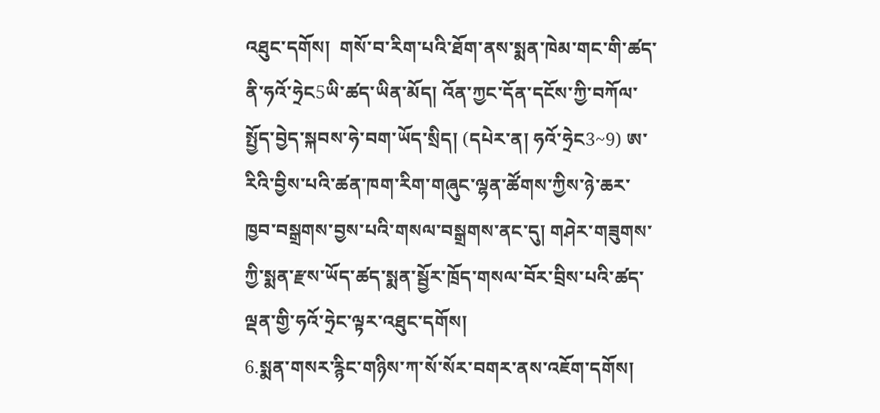འཐུང་དགོས།  གསོ་བ་རིག་པའི་ཐོག་ནས་སྨན་ཁེམ་གང་གི་ཚད་ནི་ཧའོ་ཧྲེང5ཡི་ཚད་ཡིན་མོད། འོན་ཀྱང་དོན་དངོས་ཀྱི་བཀོལ་སྤྱོད་བྱེད་སྐབས་ཧེ་བག་ཡོད་སྲིད། (དཔེར་ན། ཧའོ་ཧྲེང3~9) ཨ་རིའི་བྱིས་པའི་ཚན་ཁག་རིག་གཞུང་ལྷན་ཚོགས་ཀྱིས་ཉེ་ཆར་ཁྱབ་བསྒྲགས་བྱས་པའི་གསལ་བསྒྲགས་ནང་དུ། གཤེར་གཟུགས་ཀྱི་སྨན་རྫས་ཡོད་ཚད་སྨན་སྦྱོར་ཁྲོད་གསལ་བོར་བྲིས་པའི་ཚད་ལྡན་གྱི་ཧའོ་ཧྲེང་ལྟར་འཐུང་དགོས།
6.སྨན་གསར་རྙིང་གཉིས་ཀ་སོ་སོར་བགར་ནས་འཇོག་དགོས།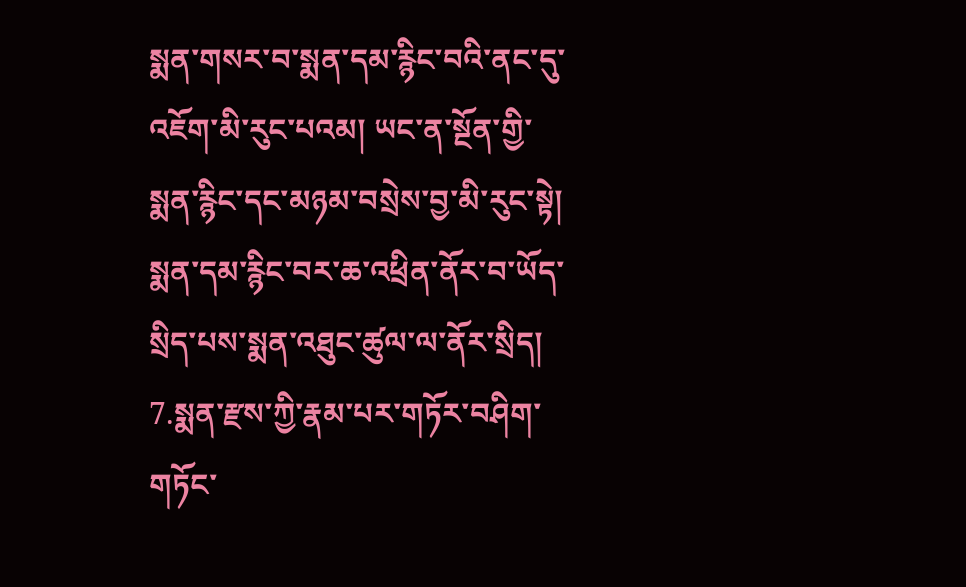སྨན་གསར་བ་སྨན་དམ་རྙིང་བའི་ནང་དུ་འཇོག་མི་རུང་པའམ། ཡང་ན་སྔོན་གྱི་སྨན་རྙིང་དང་མཉམ་བསྲེས་བྱ་མི་རུང་སྟེ། སྨན་དམ་རྙིང་བར་ཆ་འཕྲིན་ནོར་བ་ཡོད་སྲིད་པས་སྨན་འཐུང་ཚུལ་ལ་ནོར་སྲིད།
7.སྨན་རྫས་ཀྱི་རྣམ་པར་གཏོར་བཤིག་གཏོང་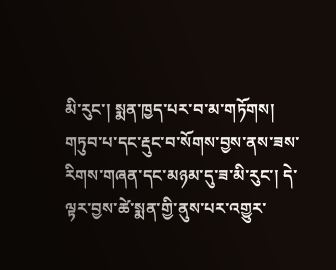མི་རུང་། སྨན་ཁྱད་པར་བ་མ་གཏོགས། གཏུབ་པ་དང་རྡུང་བ་སོགས་བྱས་ནས་ཟས་རིགས་གཞན་དང་མཉམ་དུ་ཟ་མི་རུང་། དེ་ལྟར་བྱས་ཚེ་སྨན་གྱི་ནུས་པར་འགྱུར་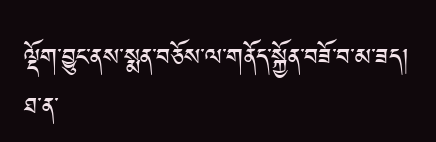ལྡོག་བྱུང་ནས་སྨན་བཅོས་ལ་གནོད་སྐྱོན་བཟོ་བ་མ་ཟད། ཐ་ན་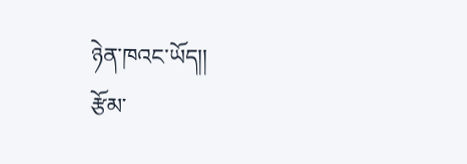ཉེན་ཁའང་ཡོད།།
རྩོམ་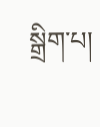སྒྲིག་པ།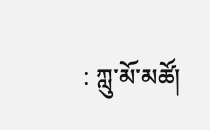: ཀླུ་མོ་མཚོ།